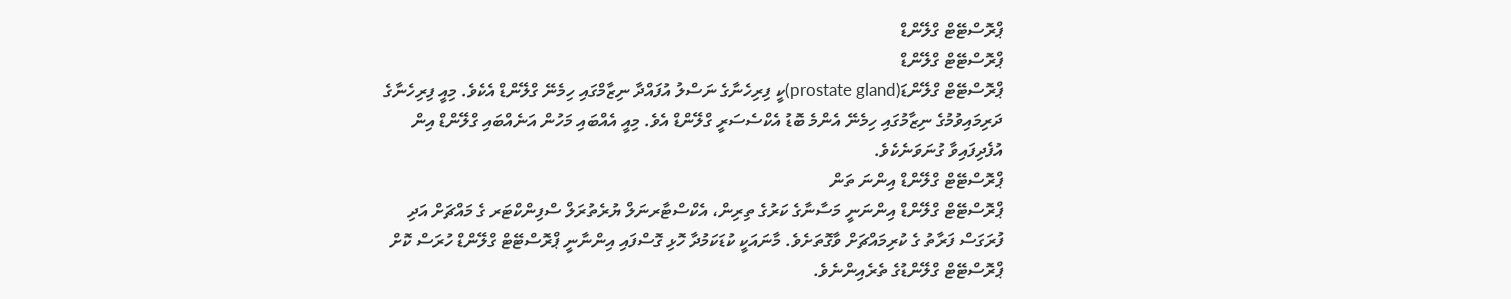ޕްރޮސްޓޭޓް ގްލޭންޑް
ޕްރޮސްޓޭޓް ގްލޭންޑް
ޕްރޮސްޓޭޓް ގްލޭންޑަ(prostate gland)ކީ ފިރިހެނާގެ ނަސްލު އުފައްދާ ނިޒާމްގައި ހިމެނޭ ގްލޭންޑް އެކެވެ. މިއީ ފިރިހެނާގެ ދަރިމައިވުމުގެ ނިޒާމުގައި ހިމެނޭ އެންމެ ބޮޑު އެކްސެސަރީ ގްލޭންޑް އެވެ. މިއީ އެއްބައި މަހުން އަނެއްބައި ގްލޭންޑް އިން އުފެދިފައިވާ ގުނަވަނެކެވެ.
ޕްރޮސްޓޭޓް ގްލޭންޑް އިންނަ ތަން
ޕްރޮސްޓޭޓް ގްލޭންޑް އިންނަނީ މަސާނާގެ ކަރުގެ ތިރިން، އެކްސްޓާރނަލް ޔުރެތުރަލް ސްފިންކްޓަރ ގެ މައްޗަށް އަދި ފުރަގަސް ފަރާތު ގެ ކުރިމައްޗަށް ވާގޮތަށެވެ. މާނައަކީ ކުޑަކަމުދާ ހޮޅި ގޮސްފައި އިންނާނީ ޕްރޮސްޓޭޓް ގްލޭންޑް ހުރަސް ކޮށް ޕްރޮސްޓޭޓް ގްލޭންޑުގެ ތެރެއިންނެވެ.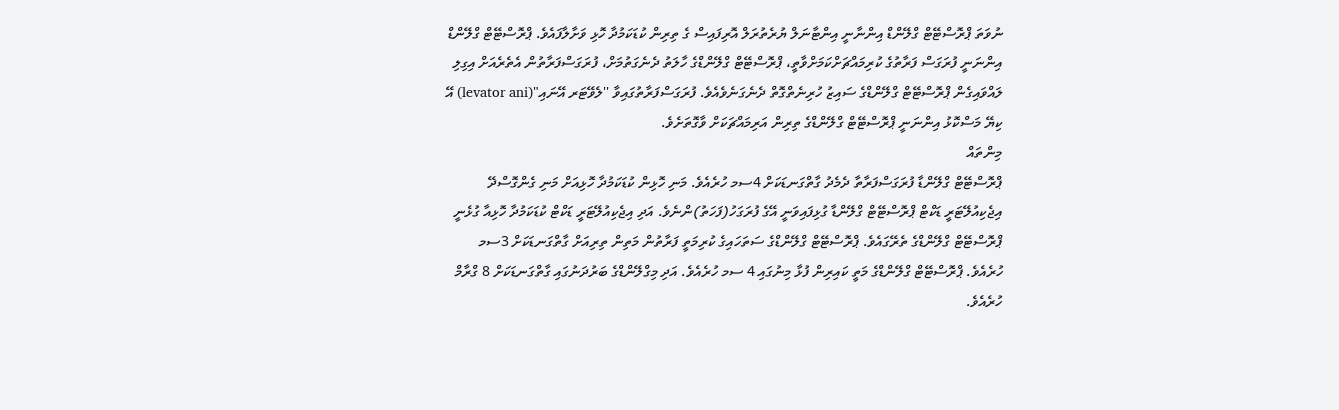ނުވަތަ ޕްރޮސްޓޭޓް ގްލޭންޑް އިންނާނީ އިންޓާނަލް ޔުރެތުރަލް އޮރިފައިސް ގެ ތިރިން ކުޑަކަމުދާ ހޮޅި ވަށާލާފައެވެ. ޕްރޮސްޓޭޓް ގްލޭންޑް އިންނަނީ ފުރަގަސް ފަރާތުގެ ކުރިމައްޗަށްކަމަށްވާތީ، ޕްރޮސްޓޭޓް ގްލޭންޑްގެ ހާލަތު ދެނެގަތުމަށް، ފުރަގަސްފަރާތުން އެތެރެއަށް އިގިލި ލައްވައިގެން ޕްރޮސްޓޭޓް ގްލޭންޑްގެ ސައިޒު ހުރިނެތްގޮތް ދެނެގަނެވެއެވެ. ފުރަގަސްފަރާތުގައިވާ ''ލެވޭޓަރ އޭނައި"(levator ani) އޭ ކިޔޭ މަސްކޮޅު އިންނަނީ ޕްރޮސްޓޭޓް ގްލޭންޑްގެ ތިރިން އަރިމައްޗަކަށް ވާގޮތަށެވެ.
މިންތައް
ޕްރޮސްޓޭޓް ގްލޭންޑާ ފުރަގަސްފަރާތާ ދެމެދު ގާތްގަނޑަކަށް 4ސމ ހުރެއެވެ. މަނި ހޮޅިން ކުޑަކަމުދާ ހޮޅިއަށް މަނި ގެންގޮސްދޭ އިޖެކިއުލޭޓަރީ ޑަކްޓް ޕްރޮސްޓޭޓް ގްލޭންޑާ ގުޅިފައިވަނީ އޭގެ ފުރަގަހު(ފަހަތު)ންނެވެ. އަދި އިޖެކިއުލޭޓަރީ ޑަކްޓް ކުޑަކަމުދާ ހޮޅިއާ ގުޅެނީ ޕްރޮސްޓޭޓް ގްލޭންޑްގެ ތެރޭގައެވެ. ޕްރޮސްޓޭޓް ގްލޭންޑްގެ ސަތަހައިގެ ކުރިމަތީ ފަރާތުން މަތިން ތިރިއަށް ގާތްގަނޑަކަށް 3ސމ ހުރެއެވެ. ޕްރޮސްޓޭޓް ގްލޭންޑްގެ މަތީ ކައިރިން ފުޅާ މިނުގައި 4 ސމ ހުރެއެވެ. އަދި މިގްލޭންޑްގެ ބަރުދަނުގައި ގާތްގަނޑަކަށް 8 ގްރާމް ހުރެއެވެ.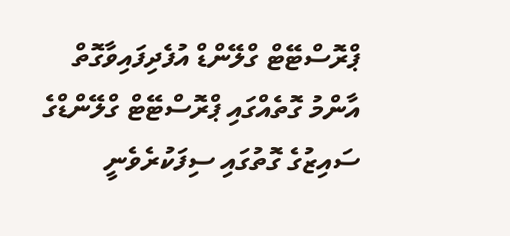ޕްރޮސްޓޭޓް ގްލޭންޑް އުފެދިފައިވާގޮތް
އާންމު ގޮތެއްގައި ޕްރޮސްޓޭޓް ގްލޭންޑްގެ ސައިޒުގެ ގޮތުގައި ސިފަކުރެވެނީ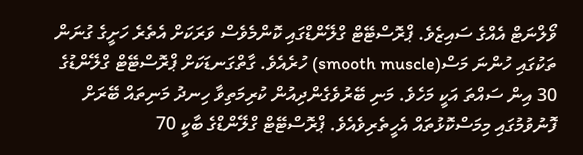ވޯލްނަޓް އެއްގެ ސައިޒެވެ. ޕްރޮސްޓޭޓް ގްލޭންޑްގައި ކޮންމެވެސް ވަރަކަށް އެތެރެ ހަށީގެ ގުނަން ތަކުގައި ހުންނަ މަސް(smooth muscle) ހުރެއެވެ. ގާތްގަނޑަކަށް ޕްރޮސްޓޭޓް ގްލޭންޑުގެ 30 އިން ސައްތަ އަކީ މަހެވެ. މަނި ބޭރުވެގެންދިއުން ކުރިމަތިވާ ހިނދު މަނިތައް ބޭރަށް ފޮނުވުމުގައި މިމަސްކޮޅުތައް އެހީތެރިވެއެވެ. ޕްރޮސްޓޭޓް ގްލޭންޑްގެ ބާކީ 70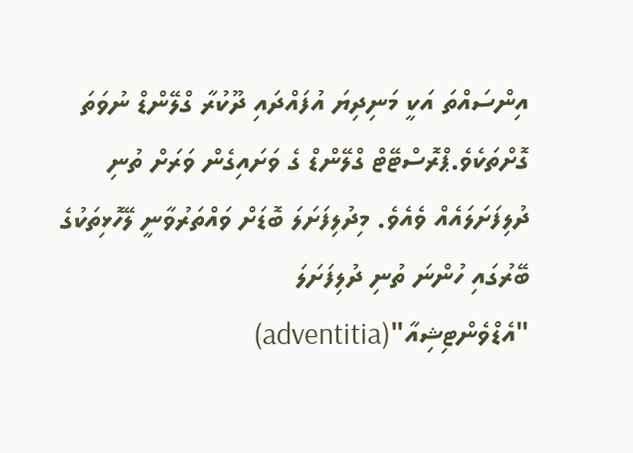އިންސައްތަ އަކީ މަނިދިޔަ އުފައްދައި ދޫކުރާ ގްލޭންޑް ނުވަތަ ގޮށްތަކެވެ.ޕްރޮސްޓޭޓް ގްލޭންޑް ގެ ވަށައިގެން ވަރަށް ތުނި ދުލިފަށަލައެއް ވެއެވެ. މިދުލިފަށަލަ ބޮޑަށް ވައްތަރުވާނީ ލޭހޮޅިތަކުގެ ބޭރުގައި ހުންނަ ތުނި ދުލިފަށަލަ "އެޑްވެންޓިޝިއާ"(adventitia)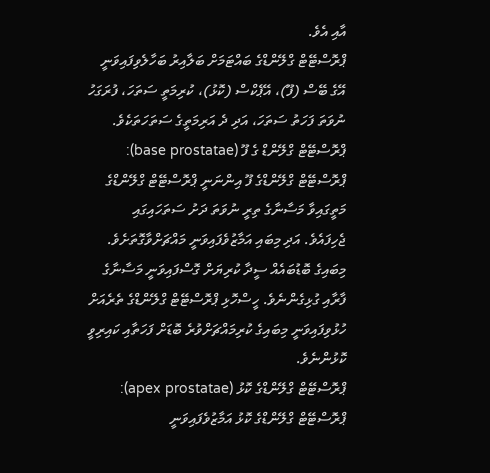އާއި އެވެ.
ޕްރޮސްޓޭޓް ގްލޭންޑްގެ ބައްޓަމަށް ބަލާއިރު ބަހާލެވިފައިވަނީ އޭގެ ބޭސް (ފޫ)، އޭޕެކްސް (ކޮޅު)، ކުރިމަތީ ސަތަހަ، ފުރަގަހު ނުވަތަ ފަހަތު ސަތަހަ، އަދި ދެ އަރިމަތީގެ ސަތަހަތަކެވެ.
ޕްރޮސްޓޭޓް ގްލޭންޑް ގެ ފޫ (base prostatae): ޕްރޮސްޓޭޓް ގްލޭންޑްގެ ފޫ އިންނަނީ ޕްރޮސްޓޭޓް ގްލޭންޑްގެ މަތީގައިވާ މަސާނާގެ ތިރީ ނުވަތަ ދަށު ސަތަހައިގައި ޖެހިފައެވެ. އަދި މިބައި އަމާޒުވެފައިވަނީ މައްޗަށްވާގޮތަށެވެ. މިބައިގެ ބޮޑުބައެއް ސީދާ ކުރިޔަށް ގޮސްފައިވަނީ މަސާނާގެ ފާރާއި ގުޅިގެންނެވެ. ހީސްހޮޅި ޕްރޮސްޓޭޓް ގްލޭންޑްގެ ތެރެއަށް ހުޅުވިފައިވަނީ މިބައިގެ ކުރިމައްޗަށްވުރެ ބޮޑަށް ފަހަތާއި ކައިރިވީ ކޮޅުންނެވެ.
ޕްރޮސްޓޭޓް ގްލޭންޑްގެ ކޮޅު (apex prostatae): ޕްރޮސްޓޭޓް ގްލޭންޑްގެ ކޮޅު އަމާޒުވެފައިވަނީ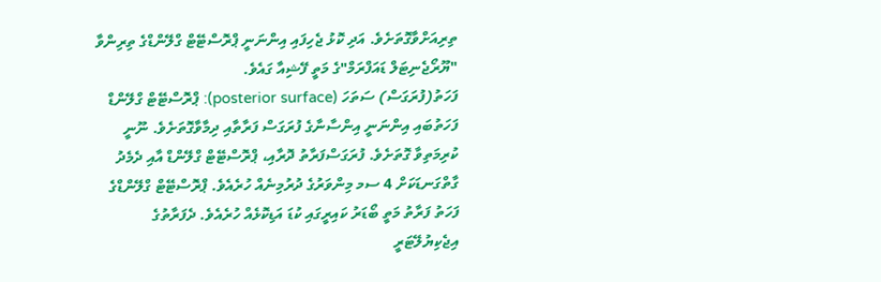ތިރިއަށްވާގޮތަށެވެ. އަދި ކޮޅު ޖެހިފައި އިންނަނީ ޕްރޮސްޓޭޓް ގްލޭންޑްގެ ތިރިންވާ "ޔޫރޯޖެނިޓަލް ޑައަފްރަމް"ގެ މަތީ ފޭޝިއާ ގައެވެ.
ފަހަތު(ފުރަގަސް) ސަތަހަ (posterior surface): ޕްރޮސްޓޭޓް ގްލޭންޑް ފަހަތުބައި އިންނަނީ އިންސާނާގެ ފުރަގަސް ފަރާތާއި ދިމާވާގޮތަށެވެ. ނޫނީ ކުރިމަތިވާ ގޮތަށެވެ. ފުރަގަސްފަރާތު ދޮރާއި، ޕްރޮސްޓޭޓް ގްލޭންޑް އާއި ދެމެދު ގާތްގަނޑަކަށް 4 ސމ މިންވަރުގެ ދުރުމިނެއް ހުރެއެވެ. ޕްރޮސްޓޭޓް ގްލޭންޑްގެ ފަހަތު ފަރާތު މަތީ ބޯޑަރު ކައިރީގައި ކުޑަ އަޑިކޮޅެއް ހުރެއެވެ. ދެފަރާތުގެ އިޖެކިޔުލޭޓަރީ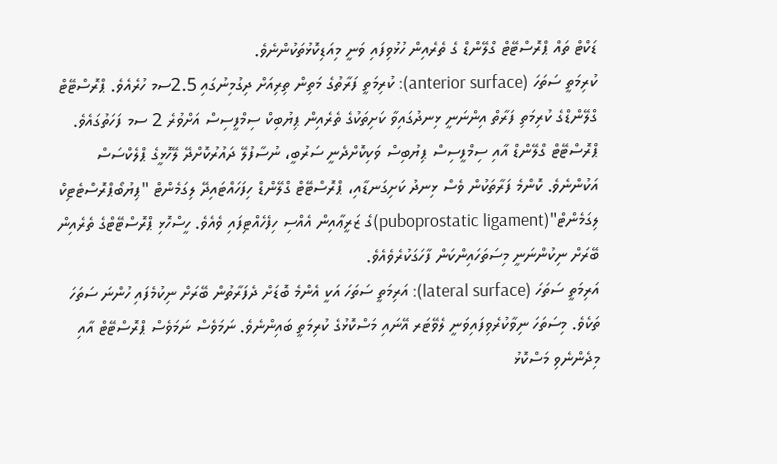ޑަކްޓް ތައް ޕްރޮސްޓޭޓް ގްލޭންޑް ގެ ތެރެއިން ހުޅުވިފައި ވަނީ މިއަޑިކޮޅުތަކުންނެވެ.
ކުރިމަތީ ސަތަހަ (anterior surface): ކުރިމަތީ ފަރާތުގެ މަތިން ތިރިއަށް ދިގުމިނުގައި 2.5ސމ ހުރެއެވެ. ޕްރޮސްޓޭޓް ގްލޭންޑްގެ ކުރިމަތި ފަރާތް އިންނަނީ ޅިނދުގައިވާ ކަށިތަކުގެ ތެރެއިން ޕިޔުބިކް ސިމްފީސިސް އަށްވުރެ 2 ސމ ފަހަތުގައެވެ. ޕްރޮސްޓޭޓް ގްލޭންޑް އާއި ސިމްފީސިސް ޕިޔުބިސް ވަކިކޮށްދެނީ ސަރުބީ، ނުސާފުލޭ ދައުރުކޮށްދޭ ލޭހޮޅީގެ ޕްލެކްސަސް  އަކުންނެވެ. ކޮންމެ ފަރާތަކުން ވެސް ޅިނދު ކަށިގަނޑާއި، ޕްރޮސްޓޭޓް ގްލޭންޑް ހިފަހައްޓައިދޭ ލިގަމެންޓް "ޕިޔުބޯޕްރޮސްޓެޓިކް ލިގަމެންޓް"(puboprostatic ligament)ގެ ޒަރީޢާއިން އެއްސި ހިފެހެއްޓިފައި ވެއެވެ. ހީސްހޮޅި ޕްރޮސްޓޭޓްގެ ތެރެއިން ބޭރަށް ނިކުންނަނީ މިސަތަހައިންކަން ފާހަގަކުރެވެއެވެ.
އަރިމަތީ ސަތަހަ (lateral surface): އަރިމަތީ ސަތަހަ އަކީ އެންމެ ބޮޑަށް ދެފަރާތުން ބޭރަށް ނިކުމެފައި ހުންނަ ސަތަހަ ތަކެވެ. މިސަތަހަ ނިވާކުރެވިފައިވަނީ ލެވޭޓަރ އޭނައި މަސްކޮޅުގެ ކުރިމަތީ ބައިންނެވެ. ނަމަވެސް ނަމަވެސް ޕްރޮސްޓޭޓް އާއި މިދެންނެވި މަސްކޮޅު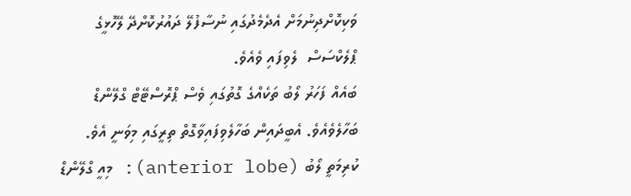ވަކިކޮށްދިނުމަށް އެދެމެދުގައި ނުސާފުލޭ ދައުރުކޮށްދޭ ލޭހޮޅީގެ ޕްލެކްސަސް  ލެވިފައި ވެއެވެ.
ބައެއް ފަހަރު ލޯބު ތަކެއްގެ ގޮތުގައި ވެސް ޕްރޮސްޓޭޓް ގްލޭންޑް ބަހާލެވެއެވެ. އެބީދައިން ބަހާލެވިފައިވާގޮތް ތިރީގައި މިވަނީ އެވެ.
ކުރިމަތީ ލޯބު (anterior lobe): މިއީ ގްލޭންޑް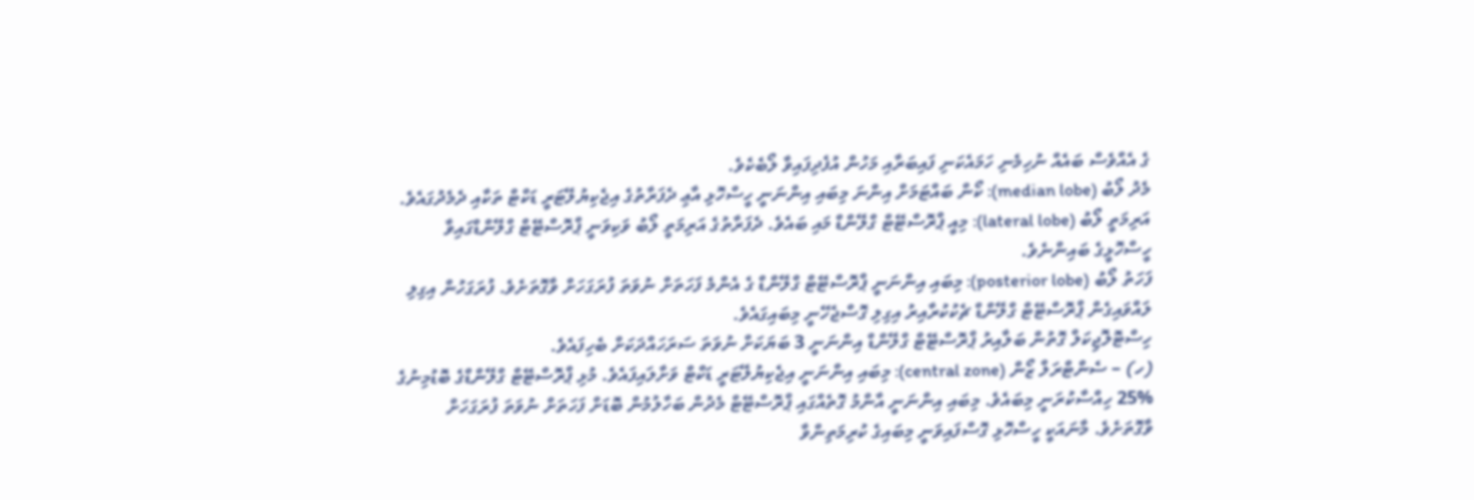ގެ އެއްވެސް ބައެއް ނުހިމެނި ހަމައެކަނި ފައިބަރާއި މަހުން އުފެދިފައިވާ ލޯބެކެވެ.
މެދު ލޯބު (median lobe): ކޯން ބައްޓަމަށް އިންނަ މިބައި އިންނަނީ ހީސްހޮޅި އާޢި ދެފަރާތުގެ އިޖެކިޔުލޭޓަރީ ޑަކްޓް ތަކާއި ދެމެދުގައެވެ.
އަރިމަތީ ލޯބު (lateral lobe): މިއީ ޕްރޮސްޓޭޓް ގްލޭންޑް މައި ބައެވެ. ދެފަރާތުގެ އަރިމަތީ ލޯބު ވަކިވަނީ ޕްރޮސްޓޭޓް ގްލޭންޑްގައިވާ ހީސްހޮޅީގެ ބައިންނެވެ.
ފަހަތު ލޯބު (posterior lobe): މިބައި އިންނަނީ ޕްރޮސްޓޭޓް ގްލޭންޑް ގެ އެންމެ ފަހަތަށް ނުވަތަ ފުރަގަހަށް ވާގޮތަށެވެ. ފުރަގަހުން އިގިލި ލައްވައިގެން ޕްރޮސްޓޭޓް ގްލޭންޑް ޗެކުކުރާއިރު އިގިލި ގޮސްޖެހޭނީ މިބައިގައެވެ.
ހިސްޓޮލޮޖިކަލް ގޮތުން ބަލާއިރު ޕްރޮސްޓޭޓް ގްލޭންޑް އިންނަނީ 3 ބަޔަކަށް ނުވަތަ ސަރަހައްދަކަށް ބެހިފައެވެ.
(ހ) – ސެންޓްރަލް ޒޯން (central zone): މިބައި އިންނަނީ އިޖެކިޔުލޭޓަރީ ޑަކްޓް ވަށާލައިފައެވެ. މުޅި ޕްރޮސްޓޭޓް ގްލޭންޑްގެ ބޮޑުމިނުގެ %25 ހިއްސާކުރަނީ މިބައެވެ. މިބައި އިންނަނީ އާންމު ގޮތެއްގައި ޕްރޮސްޓޭޓް މެދުން ބަހާލުމުން ބޮޑަށް ފަހަތަށް ނުވަތަ ފުރަގަހަށް ވާގޮތަށެވެ. މާނައަކީ ހީސްހޮޅި ގޮސްފައިވަނީ މިބައިގެ ކުރިމަތިންވާ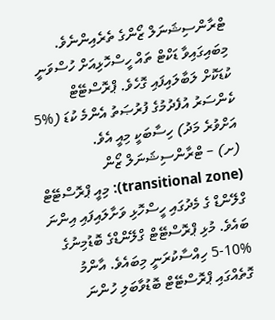ޓްރާންސިޝަނަލް ޒޯންގެ ތެރެއިންނެވެ. މިބައިގައިވާ ޑަކްޓް ތައް ހީސްހޮޅިއަށް ހުސްވަނީ ކުޑަކޮށް ލަބާލައިފައި ގޮހެވެ. ޕްރޮސްޓޭޓް ކެންސަރު އުފެދުމުގެ ފުރުޞަތު އެންމެ ކުޑަ (%5 އަށްވުރެ މަދު) ހިސާބަކީ މިއީ އެވެ.
(ށ) – ޓްރާންސިޝަނަލް ޒޯން (transitional zone): މިއީ ޕްރޮސްޓޭޓް ގްލޭންޑް ގެ މެދުގައި ހީސްހޮޅި ވަށާލައިފައި އިންނަ ބައެވެ. މުޅި ޕްރޮސްޓޭޓް ގްލޭންޑްގެ ބޮޑުމިނުގެ %10-5 ހިއްސާކުރަނީ މިބައެވެ. އާންމު ގޮތެއްގައި ޕްރޮސްޓޭޓް ބޮޑުވާބަލި ހުންނަ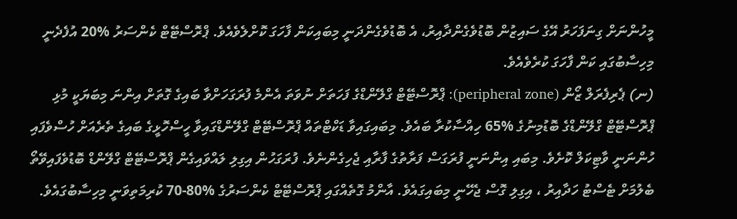މީހުންނަށް ގިނަފަހަރު އޭގެ ސައިޒުން ބޮޑުވެގެންދާއިރު، އެ ބޮޑުވެގެންދަނީ މިބައިކަން ފާހަގަ ކޮށްލެވެއެވެ. ޕްރޮސްޓޭޓް ކެންސަރު %20 އުފެދެނީ މިހިސާބުގައި ކަން ފާހަގަ ކުރެވެއެވެ.
(ނ) ޕެރިފެރަލް ޒޯން (peripheral zone): ޕްރޮސްޓޭޓް ގްލޭންޑްގެ ފަހަތަށް ނުވަތަ އެންމެ ފުރަގަހަށްވާ ބައިގެ ގޮތަށް އިންނަ މިބަޔަކީ މުޅި ޕްރޮސްޓޭޓް ގްލޭންޑްގެ ބޮޑުމިނުގެ %65 ހިއްސާކުރާ ބައެވެ. މިބައިގައިވާ ޑަކްޓްތައް ޕްރޮސްޓޭޓް ގްލޭންޑްގައިވާ ހީސްހޮޅީގެ ބައިގެ ތެރެއަށް ހުސްވެފައި ހުންނަނީ ވާޓިކަލް ކޮށެވެ. މިބައި އިންނަނީ ފުރަގަސް ފަރާތުގެ ފާރާއި ޖެހިގެންނެވެ. ފުރަގަހުން އިގިލި ލައްވައިގެން ޕްރޮސްޓޭޓް ގްލޭންޑް ބޮޑުވެފައިވޭތޯ ބެލުމަށް ޓެސްޓު ހަދާއިރު ، އިގިލި ގޮސް ޖެހޭނީ މިބައިގައެވެ. އާންމު ގޮތެއްގައި ޕްރޮސްޓޭޓް ކެންސަރުގެ %80-70 ކުރިމަތިވަނީ މިހިސާބުގައެވެ.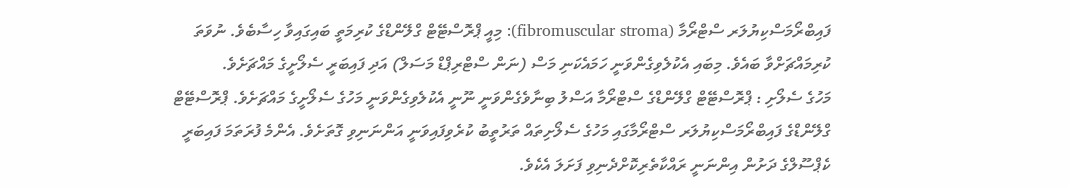ފައިބްރޯމަސްކިޔުލަރ ސްޓްރޯމާ (fibromuscular stroma): މިއީ ޕްރޮސްޓޭޓް ގްލޭންޑްގެ ކުރިމަތީ ބައިގައިވާ ހިސާބެވެ. ނުވަތަ ކުރިމައްޗަށްވާ ބައެވެ. މިބައި އެކުލެވިގެންވަނީ ހަމައެކަނި މަސް (ނަން ސްޓްރިޕްޑް މަސަލް) އަދި ފައިބަރީ ސެލޯށީގެ މައްޗަށެވެ.
މަހުގެ ސެލޯށި : ޕްރޮސްޓޭޓް ގްލޭންޑްގެ ސްޓްރޯމާ އަސްލު ބިނާވެގެންވަނީ ނޫނީ އެކުލެވިގެންވަނީ މަހުގެ ސެލޯށީގެ މައްޗަށެވެ. ޕްރޮސްޓޭޓް ގްލޭންޑްގެ ފައިބްރޯމަސްކިޔުލަރ ސްޓްރޯމާގައި މަހުގެ ސެލޯށިތައް ތަރުތީބު ކުރެވިފައިވަނީ އަންނަނިވި ގޮތަށެވެ. އެންމެ ފުރަތަމަ ފައިބަރީ ކެޕްސޫލްގެ ދަށުން އިންނަނީ ރައްކާތެރިކޮށްދެނިވި ފަށަލަ އެކެވެ.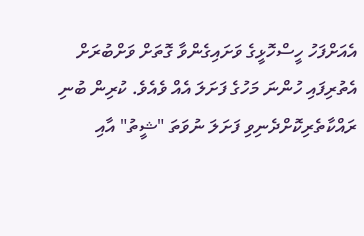އެއަށްފަހު ހީސްހޮޅީގެ ވަށައިގެންވާ ގޮތަށް ވަށްބުރަށް އެތުރިފައި ހުންނަ މަހުގެ ފަށަލަ އެއް ވެއެވެ. ކުރިން ބުނި ރައްކާތެރިކޮށްދެނިވި ފަށަލަ ނުވަތަ "ޝީތު" އާއި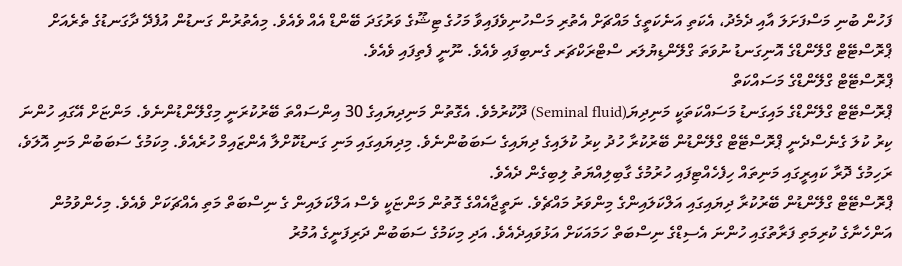ފަހުން ބުނި މަސްފަށަލަ އާއި ދެމެދު، އެކަތި އަނެކަތީގެ މައްޗަށް އެތުރި މަސްހުނިވެފައިވާ މަހުގެ ޓިޝޫގެ ވަރުގަދަ ބޭންޑް އެއް ވެއެވެ. މިއެތުރުން ގަނޑުން އުފެދޭ ދާގަނޑުގެ ތެރެއަށް ޕްރޮސްޓޭޓް ގްލޭންޑްގެ އޮނިގަނޑު ނުވަތަ ގްލޭންޑިޔުލަރ ސްޓްރަކްޗަރ ގެނބިފައި ވެއެވެ. ނޫނީ ފެތިފައި ވެއެވެ.
ޕްރޮސްޓޭޓް ގްލޭންޑްގެ މަސައްކަތް
ޕްރޮސްޓޭޓް ގްލޭންޑްގެ މައިގަނޑު މަސައްކަތަކީ މަނިދިޔަ(Seminal fluid) ދޫކުރުމެވެ. އެގޮތުން މަނިދިޔައިގެ 30 އިންސައްތަ ބޭރުކުރަނީ މިގްލޭންޑުންނެވެ. މަންޏަށް އޭގައި ހުންނަ ކިރު ކުލަ ގެނެސްދެނީ ޕްރޮސްޓޭޓް ގްލޭންޑުން ބޭރުކުރާ ހުދު ކިރު ކުލައިގެ ދިޔައިގެ ސަބަބުންނެވެ. މިދިޔައިގައި މަނި ގަނޑުކޮށްލާ އެންޒައިމް ހުރެއެވެ. މިކަމުގެ ސަބަބުން މަނި އޮލަވެ، ރަހިމުގެ ދޮރާ ކައިރީގައި މަނިތައް ހިފެހެއްޓިފައި ހުރުމުގެ ގާބިލިއްޔަތު ލިބިގެން ދެއެވެ.
ޕްރޮސްޓޭޓް ގްލޭންޑުން ބޭރުކުރާ ދިޔައިގައި އަލްކަލައިންގެ މިންވަރު މައްޗެވެ. ނަތީޖާއެއްގެ ގޮތުން މަންޏަކީ ވެސް އަލްކަލައިން ގެ ނިސްބަތް މަތި އެއްޗަކަށް ވެއެވެ. މިހެންވުމުން އަންހެނާގެ ކުރިމަތި ފަރާތުގައި ހުންނަ އެސިޑްގެ ނިސްބަތް ހަމައަކަށް އަޅުވައިދެއެވެ. އަދި މިކަމުގެ ސަބަބުން ދަރިފަނީގެ އުމުރު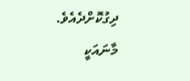ދިގުކޮށްދެއެވެ. މާނައަކީ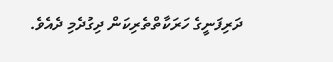ދަރިފަނީގެ ހަރަކާތްތެރިކަން ދިގުދެމި ދެއެވެ.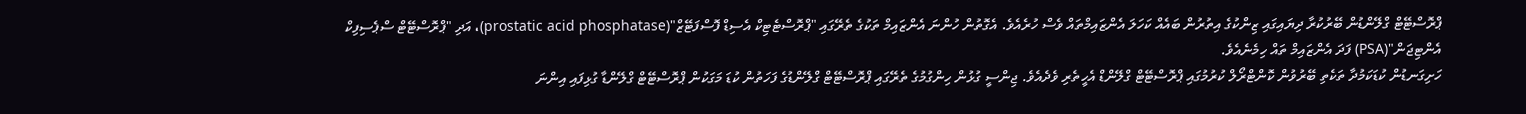ޕްރޮސްޓޭޓް ގްލޭންޑުން ބޭރުކުރާ ދިޔައިގައި ޒިންކުގެ އިތުރުން ބައެއް ކަހަލަ އެންޒައިމްތައް ވެސް ހުރެއެވެ. އެގޮތުން ހުންނަ އެންޒައިމް ތަކުގެ ތެރޭގައި "ޕްރޮސްޓެޓިކް އެސިޑް ފޮސްފަޓޭޒް"(prostatic acid phosphatase)، އަދި "ޕްރޮސްޓޭޓް ސްޕެސިފިކް އެންޓިޖަން"(PSA) ފަދަ އެންޒައިމް ތައް ހިމެނެއެވެ.
ހަށިގަނޑުން ކުޑަކަމުދާ ތަކެތި ބޭރުވުން ކޮންޓްރޯލް ކުރުމުގައި ޕްރޮސްޓޭޓް ގްލޭންޑް އެހީތެރި ވެދެއެވެ. ޖިންސީ ގުޅުން ހިންގުމުގެ ތެރޭގައި ޕްރޮސްޓޭޓް ގްލޭންޑުގެ ފަހަތުން ކުޑަ މަގަކުން ޕްރޮސްޓޭޓް ގްލޭންޑާ ގުޅިފައި އިންނަ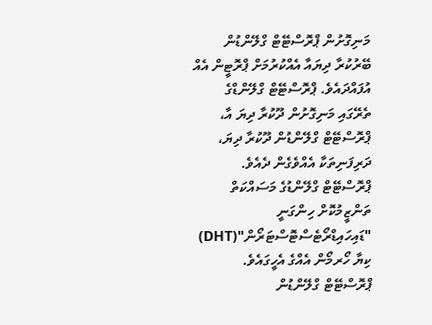މަނިގޮށުން ޕްރޮސްޓޭޓް ގްލޭންޑުން ބޭރުކުރާ ދިޔައާ އެއްކުރުމަށް ޕްރޮޓީން އެއް އުފައްދައެވެ. ޕްރޮސްޓޭޓް ގްލޭންޑްގެ ތެރޭގައި މަނިގޮށުން ދޫކުރާ ދިޔަ އާ، ޕްރޮސްޓޭޓް ގްލޭންޑުން ދޫކުރާ ދިޔަ، ދަރިފަނިތަކާ އެއްވެގެން ދެއެވެ. ޕްރޮސްޓޭޓް ގްލޭންޑުގެ މަސައްކަތް ތަންޒީމުކޮށް ހިންގަނީ "ޑައިހައިޑްރޯޓެސްޓޮސްޓަރޯން"(DHT) ކިޔާ ހޯރމޯން އެއްގެ އެހީގައެވެ.
ޕްރޮސްޓޭޓް ގްލޭންޑުން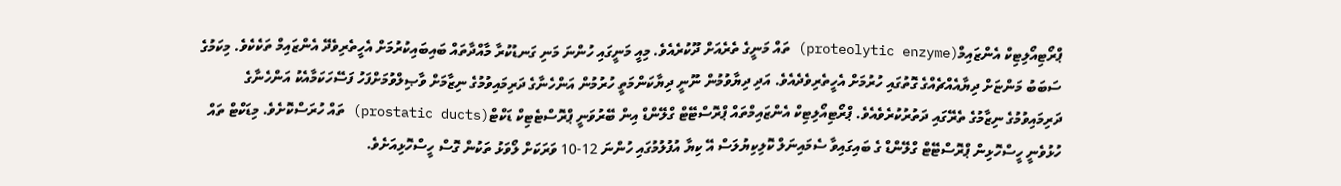ޕްރޯޓިއޯލިޓިކް އެންޒައިމް(proteolytic enzyme) ތައް މަނީގެ ތެރެއަށް ދޫކުރެއެވެ. މިއީ މަނީގައި ހުންނަ މަނި ގަނޑުކުރާ މާއްދާތައް ބައިބައިކުރުމަށް އެހީތެރިވެދޭ އެންޒައިމް ތަކެކެވެ. މިކަމުގެ ސަބަބު މަންޏަށް ދިޔާއެއްޗެއްގެ ގޮތުގައި ހުރުމަށް އެހީތެރިވެދެއެވެ. އަދި ދިޔާވުމުން ނޫނީ ދިޔާކަންމަތީ ހުރުމުން އަންހެނާގެ ދަރިމައިވުމުގެ ނިޒާމަށް ވާޞިލްވުމަށްފަހު ފަސޭހަކަމާއެކު އަންހެނާގެ ދަރިމައިވުމުގެ ނިޒާމުގެ ތެރޭގައި ދަތުރުކުރެވެއެވެ. ޕްރޯޓިއޯލިޓިކް އެންޒައިމްތައް ޕްރޮސްޓޭޓް ގްލޭންޑް އިން ބޭރުވަނީ ޕްރޮސްޓެޓިކް ޑަކްޓް(prostatic ducts) ތައް ހުރަސްކޮށެވެ. މިޑަކްޓް ތައް ހުޅުވެނީ ހީސްހޮޅިން ޕްރޮސްޓޭޓް ގްލޭންޑް ގެ ބައިގައިވާ ސެމައިނަލް ކޮލިކިޔުލަސް އޭ ކިޔާ އުފުލުމުގައި ހުންނަ 12-10 ވަރަކަށް ލޯވަޅު ތަކުން ގޮސް ހީސްހޮޅިއަށެވެ.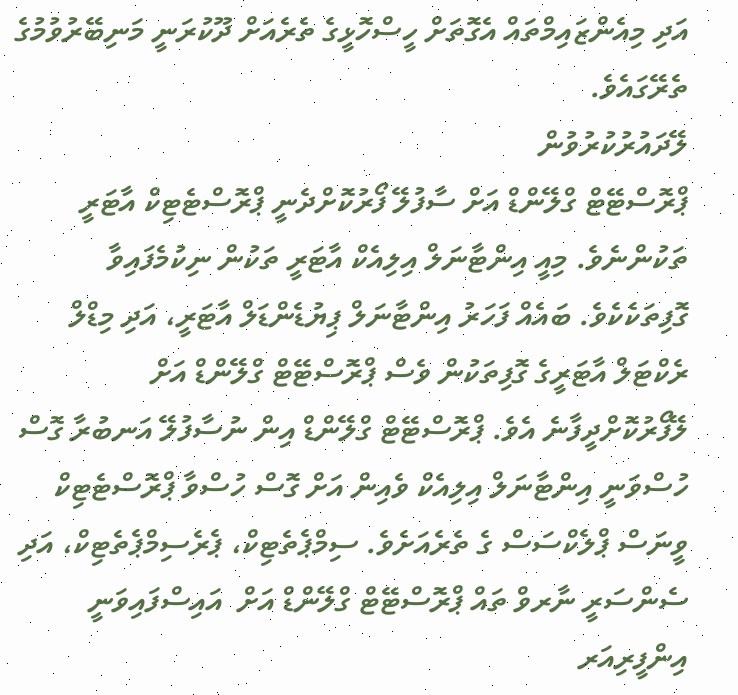އަދި މިއެންޒައިމްތައް އެގޮތަށް ހީސްހޮޅީގެ ތެރެއަށް ދޫކުރަނީ މަނިބޭރުވުމުގެ ތެރޭގައެވެ.
ލޭދައުރުކުރުވުން
ޕްރޮސްޓޭޓް ގްލޭންޑް އަށް ސާފުލޭ ފޯރުކޮށްދެނީ ޕްރޮސްޓެޓިކް އާޓަރީ ތަކުންނެވެ. މިއީ އިންޓާނަލް އިލިއެކް އާޓަރީ ތަކުން ނިކުމެފައިވާ ގޮފިތަކެކެވެ. ބައެއް ފަހަރު އިންޓާނަލް ޕިޔުޑެންޑަލް އާޓަރީ، އަދި މިޑްލް ރެކްޓަލް އާޓަރީގެ ގޮފިތަކުން ވެސް ޕްރޮސްޓޭޓް ގްލޭންޑް އަށް ލޭފޯރުކޮށްދީފާނެ އެވެ. ޕްރޮސްޓޭޓް ގްލޭންޑް އިން ނުސާފުލޭ އަނބުރާ ގޮސް ހުސްވަނީ އިންޓާނަލް އިލިއެކް ވެއިން އަށް ގޮސް ހުސްވާ ޕްރޮސްޓެޓިކް ވީނަސް ޕްލެކްސަސް ގެ ތެރެއަށެވެ. ސިމްޕެތެޓިކް، ޕެރެސިމްޕެތެޓިކް، އަދި ސެންސަރީ ނާރވް ތައް ޕްރޮސްޓޭޓް ގްލޭންޑް އަށް  އައިސްފައިވަނީ އިންފީރިއަރ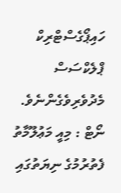ހައިޕޯގެސްޓްރިކް ޕްލެކްސަސް މެދުވެރިވެގެންނެވެ.
ނޯޓް : މިއީ މަޢުލޫމާތު ފެތުރުމުގެ ނިޔަތުގައި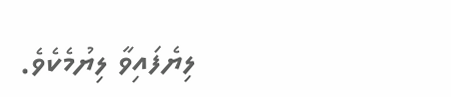ލިޔެފައިވާ ލިޔުމެކެވެ.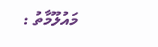މައުލޫމާތު :